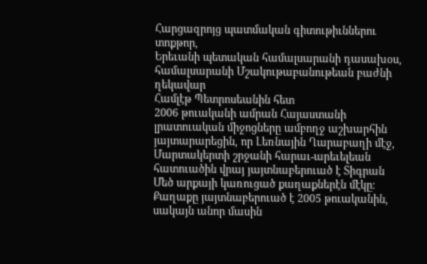Հարցազրոյց պատմական գիտութիւններու տոքթոր,
Երեւանի պետական համալսարանի դասախօս,
համալսարանի Մշակութաբանութեան բաժնի ղեկավար
Համլէթ Պետրոսեանին հետ
2006 թուականի ամրան Հայաստանի լրատուական միջոցները ամբողջ աշխարհին յայտարարեցին, որ Լեռնային Ղարաբաղի մէջ, Մարտակերտի շրջանի հարաւ-արեւելեան հատուածին վրայ յայտնաբերուած է Տիգրան Մեծ արքայի կառուցած քաղաքներէն մէկը։
Քաղաքը յայտնաբերուած է 2005 թուականին, սակայն անոր մասին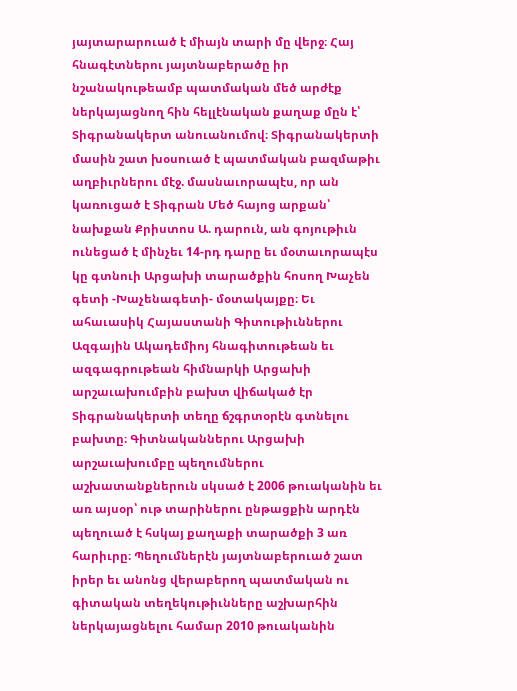յայտարարուած է միայն տարի մը վերջ։ Հայ հնագէտներու յայտնաբերածը իր նշանակութեամբ պատմական մեծ արժէք ներկայացնող հին հելլէնական քաղաք մըն է՝ Տիգրանակերտ անուանումով։ Տիգրանակերտի մասին շատ խօսուած է պատմական բազմաթիւ աղբիւրներու մէջ. մասնաւորապէս, որ ան կառուցած է Տիգրան Մեծ հայոց արքան՝ նախքան Քրիստոս Ա. դարուն, ան գոյութիւն ունեցած է մինչեւ 14-րդ դարը եւ մօտաւորապէս կը գտնուի Արցախի տարածքին հոսող Խաչեն գետի -Խաչենագետի- մօտակայքը։ Եւ ահաւասիկ Հայաստանի Գիտութիւններու Ազգային Ակադեմիոյ հնագիտութեան եւ ազգագրութեան հիմնարկի Արցախի արշաւախումբին բախտ վիճակած էր Տիգրանակերտի տեղը ճշգրտօրէն գտնելու բախտը։ Գիտնականներու Արցախի արշաւախումբը պեղումներու աշխատանքներուն սկսած է 2006 թուականին եւ առ այսօր՝ ութ տարիներու ընթացքին արդէն պեղուած է հսկայ քաղաքի տարածքի 3 առ հարիւրը։ Պեղումներէն յայտնաբերուած շատ իրեր եւ անոնց վերաբերող պատմական ու գիտական տեղեկութիւնները աշխարհին ներկայացնելու համար 2010 թուականին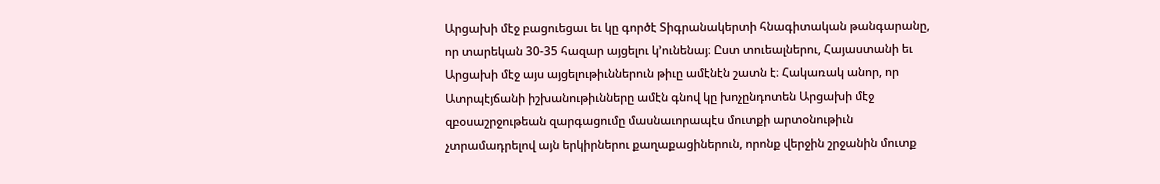Արցախի մէջ բացուեցաւ եւ կը գործէ Տիգրանակերտի հնագիտական թանգարանը, որ տարեկան 30-35 հազար այցելու կ’ունենայ։ Ըստ տուեալներու, Հայաստանի եւ Արցախի մէջ այս այցելութիւններուն թիւը ամէնէն շատն է։ Հակառակ անոր, որ Ատրպէյճանի իշխանութիւնները ամէն գնով կը խոչընդոտեն Արցախի մէջ զբօսաշրջութեան զարգացումը մասնաւորապէս մուտքի արտօնութիւն չտրամադրելով այն երկիրներու քաղաքացիներուն, որոնք վերջին շրջանին մուտք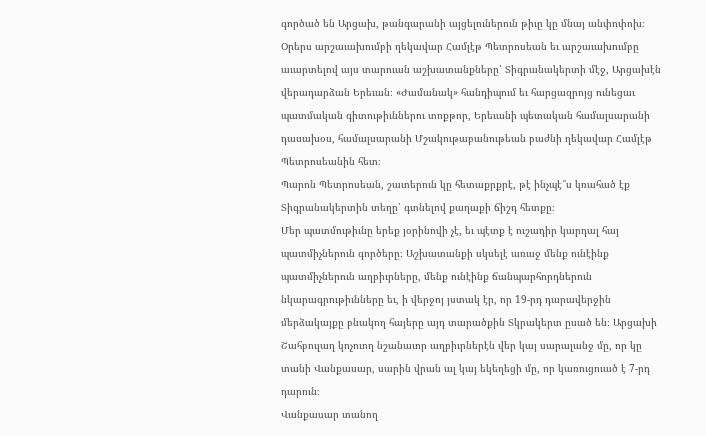գործած են Արցախ, թանգարանի այցելուներուն թիւը կը մնայ անփոփոխ։ Օրերս արշաւախումբի ղեկավար Համլէթ Պետրոսեան եւ արշաւախումբը աւարտելով այս տարուան աշխատանքները՝ Տիգրանակերտի մէջ, Արցախէն վերադարձան Երեւան։ «Ժամանակ» հանդիպում եւ հարցազրոյց ունեցաւ պատմական գիտութիւններու տոքթոր, Երեւանի պետական համալսարանի դասախօս, համալսարանի Մշակութաբանութեան բաժնի ղեկավար Համլէթ Պետրոսեանին հետ։
Պարոն Պետրոսեան, շատերուն կը հետաքրքրէ, թէ ինչպէ՞ս կռահած էք Տիգրանակերտին տեղը՝ գտնելով քաղաքի ճիշդ հետքը։
Մեր պատմութիւնը երեք յօրինովի չէ, եւ պէտք է ուշադիր կարդալ հայ պատմիչներուն գործերը։ Աշխատանքի սկսելէ առաջ մենք ունէինք պատմիչներուն աղբիւրները, մենք ունէինք ճանպարհորդներուն նկարագրութիւնները եւ, ի վերջոյ յստակ էր, որ 19-րդ դարավերջին մերձակայքը բնակող հայերը այդ տարածքին Տկրակերտ ըսած են։ Արցախի Շահբուլաղ կոչուող նշանաւոր աղբիւրներէն վեր կայ սարալանջ մը, որ կը տանի Վանքասար, սարին վրան ալ կայ եկեղեցի մը, որ կառուցուած է 7-րդ դարուն։
Վանքասար տանող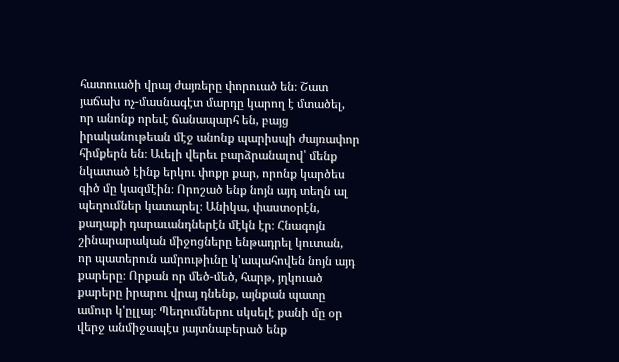հատուածի վրայ ժայռերը փորուած են։ Շատ յաճախ ոչ-մասնագէտ մարդը կարող է մտածել, որ անոնք որեւէ ճանապարհ են, բայց իրականութեան մէջ անոնք պարիսպի ժայռափոր հիմքերն են։ Աւելի վերեւ բարձրանալով՝ մենք նկատած էինք երկու փոքր քար, որոնք կարծես գիծ մը կազմէին։ Որոշած ենք նոյն այդ տեղն ալ պեղումներ կատարել։ Անիկա, փաստօրէն, քաղաքի դարաւանդներէն մէկն էր։ Հնագոյն շինարարական միջոցները ենթադրել կուտան, որ պատերուն ամրութիւնը կ'ապահովեն նոյն այդ քարերը։ Որքան որ մեծ-մեծ, հարթ, յղկուած քարերը իրարու վրայ դնենք, այնքան պատը ամուր կ'ըլլայ։ Պեղումներու սկսելէ քանի մը օր վերջ անմիջապէս յայտնաբերած ենք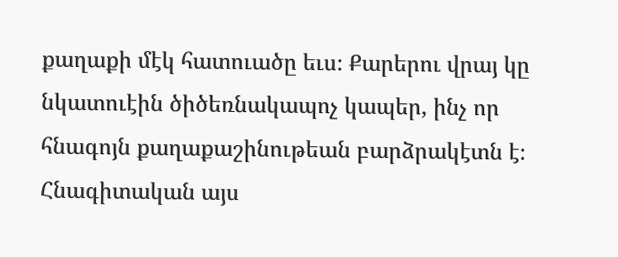քաղաքի մէկ հատուածը եւս։ Քարերու վրայ կը նկատուէին ծիծեռնակապոչ կապեր, ինչ որ հնագոյն քաղաքաշինութեան բարձրակէտն է։
Հնագիտական այս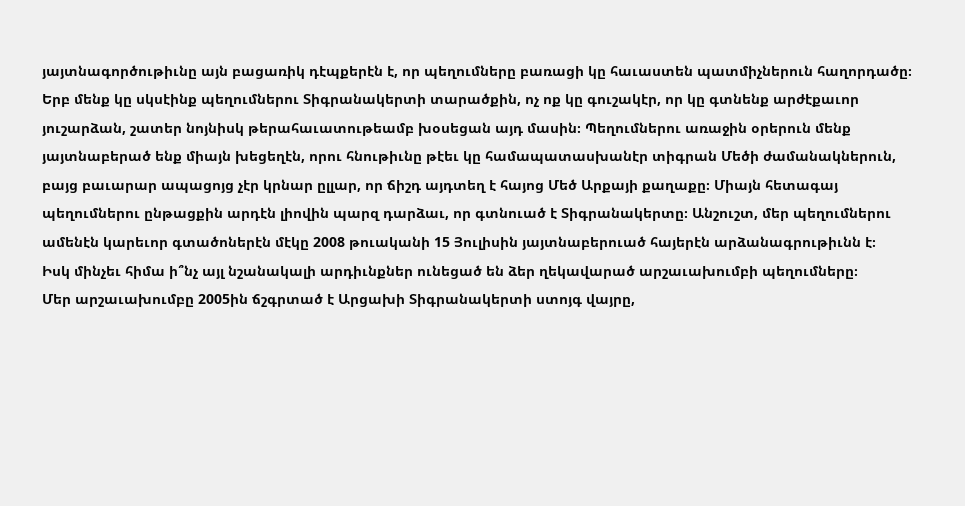յայտնագործութիւնը այն բացառիկ դէպքերէն է, որ պեղումները բառացի կը հաւաստեն պատմիչներուն հաղորդածը։
Երբ մենք կը սկսէինք պեղումներու Տիգրանակերտի տարածքին, ոչ ոք կը գուշակէր, որ կը գտնենք արժէքաւոր յուշարձան, շատեր նոյնիսկ թերահաւատութեամբ խօսեցան այդ մասին։ Պեղումներու առաջին օրերուն մենք յայտնաբերած ենք միայն խեցեղէն, որու հնութիւնը թէեւ կը համապատասխանէր տիգրան Մեծի ժամանակներուն, բայց բաւարար ապացոյց չէր կրնար ըլլար, որ ճիշդ այդտեղ է հայոց Մեծ Արքայի քաղաքը։ Միայն հետագայ պեղումներու ընթացքին արդէն լիովին պարզ դարձաւ, որ գտնուած է Տիգրանակերտը։ Անշուշտ, մեր պեղումներու ամենէն կարեւոր գտածոներէն մէկը 2008 թուականի 15 Յուլիսին յայտնաբերուած հայերէն արձանագրութիւնն է։
Իսկ մինչեւ հիմա ի՞նչ այլ նշանակալի արդիւնքներ ունեցած են ձեր ղեկավարած արշաւախումբի պեղումները։
Մեր արշաւախումբը 2005ին ճշգրտած է Արցախի Տիգրանակերտի ստոյգ վայրը,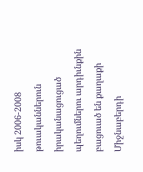իսկ 2006-2008 թուականներուն իրականացուցած պեղումներու արդիւնքին բացուած են քաղաքի Միջնաբերդի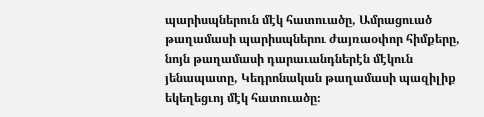պարիսպներուն մէկ հատուածը, Ամրացուած թաղամասի պարիսպներու ժայռաօփոր հիմքերը, նոյն թաղամասի դարաւանդներէն մէկուն յենապատը, Կեդրոնական թաղամասի պազիլիք եկեղեցւոյ մէկ հատուածը։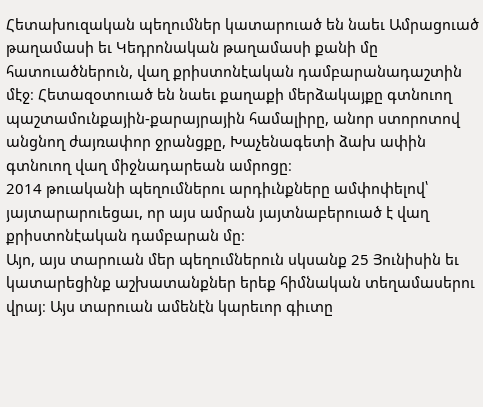Հետախուզական պեղումներ կատարուած են նաեւ Ամրացուած թաղամասի եւ Կեդրոնական թաղամասի քանի մը հատուածներուն, վաղ քրիստոնէական դամբարանադաշտին մէջ։ Հետազօտուած են նաեւ քաղաքի մերձակայքը գտնուող պաշտամունքային-քարայրային համալիրը, անոր ստորոտով անցնող ժայռափոր ջրանցքը, Խաչենագետի ձախ ափին գտնուող վաղ միջնադարեան ամրոցը։
2014 թուականի պեղումներու արդիւնքները ամփոփելով՝ յայտարարուեցաւ, որ այս ամրան յայտնաբերուած է վաղ քրիստոնէական դամբարան մը։
Այո, այս տարուան մեր պեղումներուն սկսանք 25 Յունիսին եւ կատարեցինք աշխատանքներ երեք հիմնական տեղամասերու վրայ։ Այս տարուան ամենէն կարեւոր գիւտը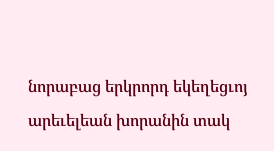նորաբաց երկրորդ եկեղեցւոյ արեւելեան խորանին տակ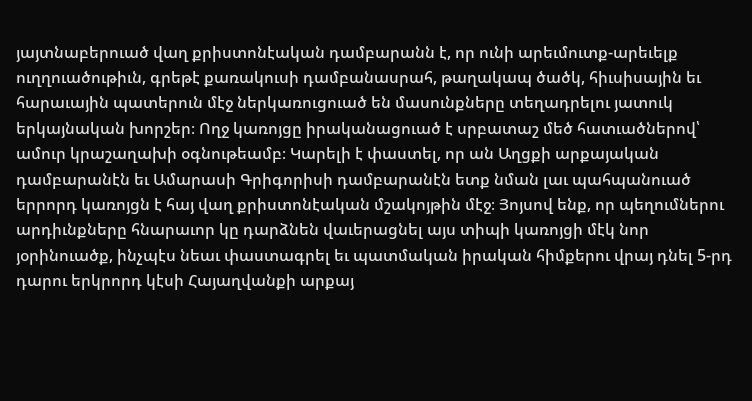յայտնաբերուած վաղ քրիստոնէական դամբարանն է, որ ունի արեւմուտք-արեւելք ուղղուածութիւն, գրեթէ քառակուսի դամբանասրահ, թաղակապ ծածկ, հիւսիսային եւ հարաւային պատերուն մէջ ներկառուցուած են մասունքները տեղադրելու յատուկ երկայնական խորշեր։ Ողջ կառոյցը իրականացուած է սրբատաշ մեծ հատւածներով՝ ամուր կրաշաղախի օգնութեամբ։ Կարելի է փաստել, որ ան Աղցքի արքայական դամբարանէն եւ Ամարասի Գրիգորիսի դամբարանէն ետք նման լաւ պահպանուած երրորդ կառոյցն է հայ վաղ քրիստոնէական մշակոյթին մէջ։ Յոյսով ենք, որ պեղումներու արդիւնքները հնարաւոր կը դարձնեն վաւերացնել այս տիպի կառոյցի մէկ նոր յօրինուածք, ինչպէս նեաւ փաստագրել եւ պատմական իրական հիմքերու վրայ դնել 5-րդ դարու երկրորդ կէսի Հայաղվանքի արքայ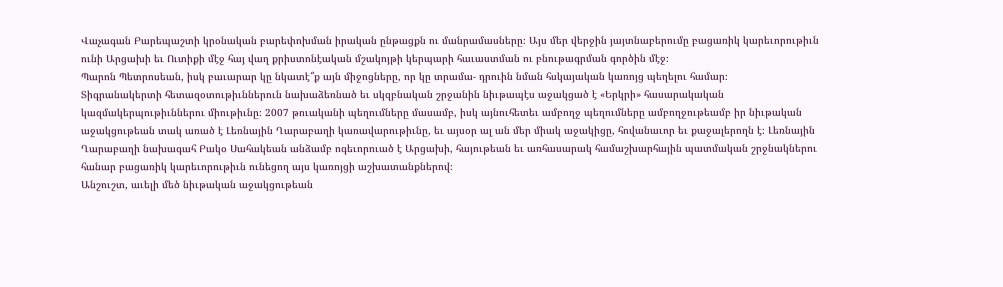Վաչագան Բարեպաշտի կրօնական բարեփոխման իրական ընթացքն ու մանրամասները։ Այս մեր վերջին յայտնաբերումը բացառիկ կարեւորութիւն ունի Արցախի եւ Ուտիքի մէջ հայ վաղ քրիստոնէական մշակոյթի կերպարի հաւաստման ու բնութագրման գործին մէջ։
Պարոն Պետրոսեան, իսկ բաւարար կը նկատէ՞ք այն միջոցները, որ կը տրամա- դրուին նման հսկայական կառոյց պեղելու համար։
Տիգրանակերտի հետազօտութիւններուն նախաձեռնած եւ սկզբնական շրջանին նիւթապէս աջակցած է «Երկրի» հասարակական կազմակերպութիւններու միութիւնը։ 2007 թուականի պեղումները մասամբ, իսկ այնուհետեւ ամբողջ պեղումները ամբողջութեամբ իր նիւթական աջակցութեան տակ առած է Լեռնային Ղարաբաղի կառավարութիւնը, եւ այսօր ալ ան մեր միակ աջակիցը, հովանաւոր եւ քաջալերողն է։ Լեռնային Ղարաբաղի նախագահ Բակօ Սահակեան անձամբ ոգեւորուած է Արցախի, հայութեան եւ առհասարակ համաշխարհային պատմական շրջնակներու հանար բացառիկ կարեւորութիւն ունեցող այս կառոյցի աշխատանքներով։
Անշուշտ, աւելի մեծ նիւթական աջակցութեան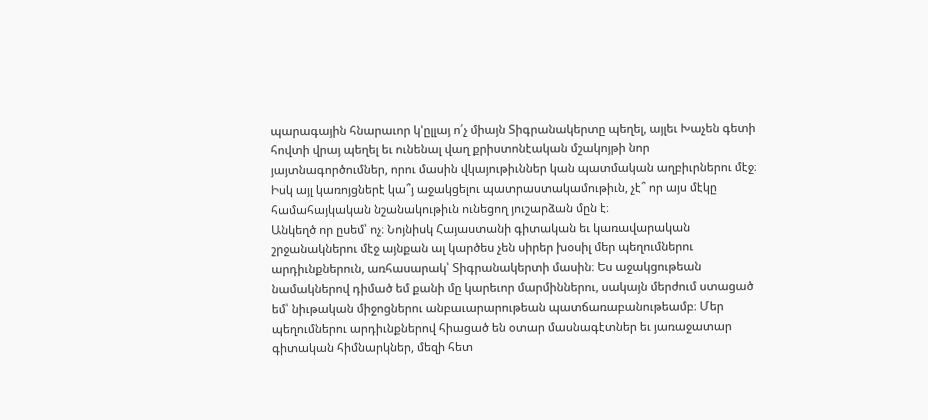պարագային հնարաւոր կ'ըլլայ ո՛չ միայն Տիգրանակերտը պեղել, այլեւ Խաչեն գետի հովտի վրայ պեղել եւ ունենալ վաղ քրիստոնէական մշակոյթի նոր յայտնագործումներ, որու մասին վկայութիւններ կան պատմական աղբիւրներու մէջ։
Իսկ այլ կառոյցներէ կա՞յ աջակցելու պատրաստակամութիւն, չէ՞ որ այս մէկը համահայկական նշանակութիւն ունեցող յուշարձան մըն է։
Անկեղծ որ ըսեմ՝ ոչ։ Նոյնիսկ Հայաստանի գիտական եւ կառավարական շրջանակներու մէջ այնքան ալ կարծես չեն սիրեր խօսիլ մեր պեղումներու արդիւնքներուն, առհասարակ՝ Տիգրանակերտի մասին։ Ես աջակցութեան նամակներով դիմած եմ քանի մը կարեւոր մարմիններու, սակայն մերժում ստացած եմ՝ նիւթական միջոցներու անբաւարարութեան պատճառաբանութեամբ։ Մեր պեղումներու արդիւնքներով հիացած են օտար մասնագէտներ եւ յառաջատար գիտական հիմնարկներ, մեզի հետ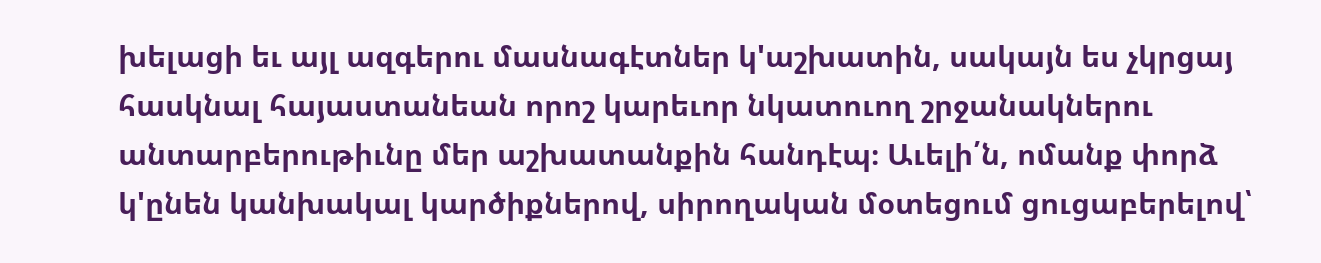խելացի եւ այլ ազգերու մասնագէտներ կ'աշխատին, սակայն ես չկրցայ հասկնալ հայաստանեան որոշ կարեւոր նկատուող շրջանակներու անտարբերութիւնը մեր աշխատանքին հանդէպ։ Աւելի՛ն, ոմանք փորձ կ'ընեն կանխակալ կարծիքներով, սիրողական մօտեցում ցուցաբերելով՝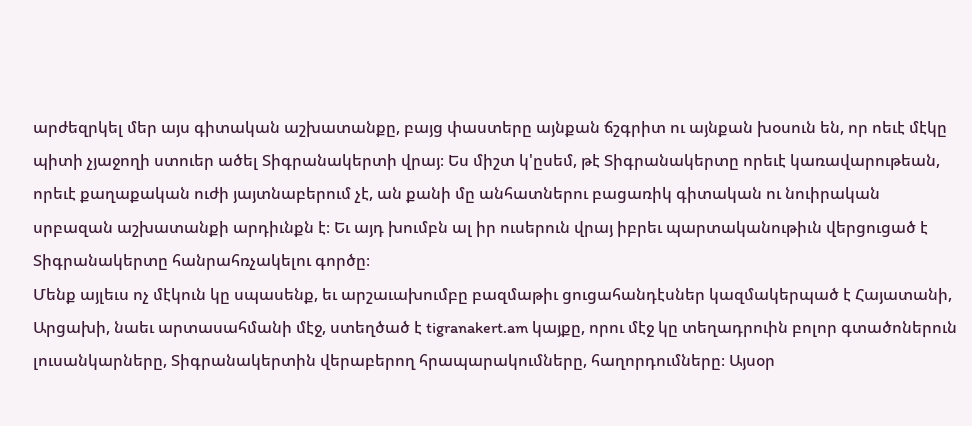արժեզրկել մեր այս գիտական աշխատանքը, բայց փաստերը այնքան ճշգրիտ ու այնքան խօսուն են, որ ոեւէ մէկը պիտի չյաջողի ստուեր ածել Տիգրանակերտի վրայ։ Ես միշտ կ'ըսեմ, թէ Տիգրանակերտը որեւէ կառավարութեան, որեւէ քաղաքական ուժի յայտնաբերում չէ, ան քանի մը անհատներու բացառիկ գիտական ու նուիրական սրբազան աշխատանքի արդիւնքն է։ Եւ այդ խումբն ալ իր ուսերուն վրայ իբրեւ պարտականութիւն վերցուցած է Տիգրանակերտը հանրահռչակելու գործը։
Մենք այլեւս ոչ մէկուն կը սպասենք, եւ արշաւախումբը բազմաթիւ ցուցահանդէսներ կազմակերպած է Հայատանի, Արցախի, նաեւ արտասահմանի մէջ, ստեղծած է tigranakert.am կայքը, որու մէջ կը տեղադրուին բոլոր գտածոներուն լուսանկարները, Տիգրանակերտին վերաբերող հրապարակումները, հաղորդումները։ Այսօր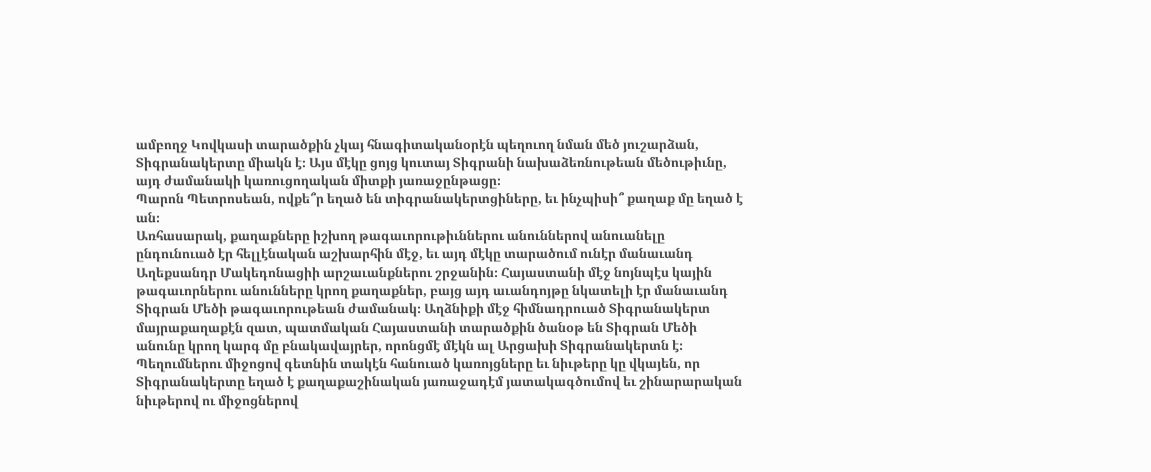ամբողջ Կովկասի տարածքին չկայ հնագիտականօրէն պեղուող նման մեծ յուշարձան, Տիգրանակերտը միակն է։ Այս մէկը ցոյց կուտայ Տիգրանի նախաձեռնութեան մեծութիւնը, այդ ժամանակի կառուցողական միտքի յառաջընթացը։
Պարոն Պետրոսեան, ովքե՞ր եղած են տիգրանակերտցիները, եւ ինչպիսի՞ քաղաք մը եղած է ան։
Առհասարակ, քաղաքները իշխող թագաւորութիւններու անուններով անուանելը ընդունուած էր հելլէնական աշխարհին մէջ, եւ այդ մէկը տարածում ունէր մանաւանդ Աղեքսանդր Մակեդոնացիի արշաւանքներու շրջանին։ Հայաստանի մէջ նոյնպէս կային թագաւորներու անունները կրող քաղաքներ, բայց այդ աւանդոյթը նկատելի էր մանաւանդ Տիգրան Մեծի թագաւորութեան ժամանակ։ Աղձնիքի մէջ հիմնադրուած Տիգրանակերտ մայրաքաղաքէն զատ, պատմական Հայաստանի տարածքին ծանօթ են Տիգրան Մեծի անունը կրող կարգ մը բնակավայրեր, որոնցմէ մէկն ալ Արցախի Տիգրանակերտն է։
Պեղումներու միջոցով գետնին տակէն հանուած կառոյցները եւ նիւթերը կը վկայեն, որ Տիգրանակերտը եղած է քաղաքաշինական յառաջադէմ յատակագծումով եւ շինարարական նիւթերով ու միջոցներով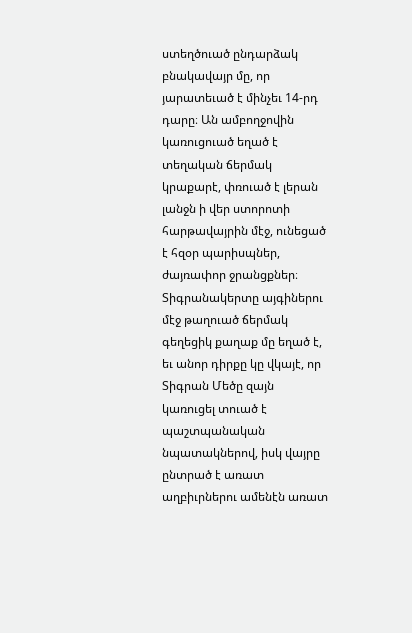ստեղծուած ընդարձակ բնակավայր մը, որ յարատեւած է մինչեւ 14-րդ դարը։ Ան ամբողջովին կառուցուած եղած է տեղական ճերմակ կրաքարէ, փռուած է լերան լանջն ի վեր ստորոտի հարթավայրին մէջ, ունեցած է հզօր պարիսպներ, ժայռափոր ջրանցքներ։ Տիգրանակերտը այգիներու մէջ թաղուած ճերմակ գեղեցիկ քաղաք մը եղած է, եւ անոր դիրքը կը վկայէ, որ Տիգրան Մեծը զայն կառուցել տուած է պաշտպանական նպատակներով, իսկ վայրը ընտրած է առատ աղբիւրներու ամենէն առատ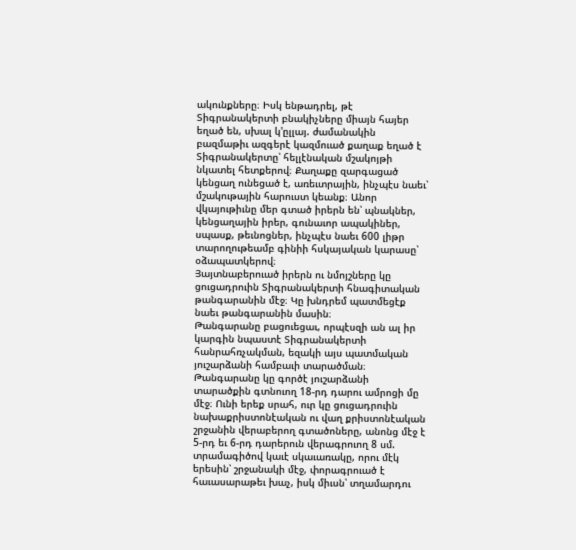ակունքները։ Իսկ ենթադրել, թէ Տիգրանակերտի բնակիչները միայն հայեր եղած են, սխալ կ'ըլլայ. ժամանակին բազմաթիւ ազգերէ կազմուած քաղաք եղած է Տիգրանակերտը՝ հելլէնական մշակոյթի նկատել հետքերով։ Քաղաքը զարգացած կենցաղ ունեցած է, առեւտրային, ինչպէս նաեւ՝ մշակութային հարուստ կեանք։ Անոր վկայութիւնը մեր գտած իրերն են՝ պնակներ, կենցաղային իրեր, գունաւոր ապակիներ, սպասք, թեւնոցներ, ինչպէս նաեւ 600 լիթր տարողութեամբ գինիի հսկայական կարասը՝ օձապատկերով։
Յայտնաբերուած իրերն ու նմոյշները կը ցուցադրուին Տիգրանակերտի հնագիտական թանգարանին մէջ։ Կը խնդրեմ պատմեցէք նաեւ թանգարանին մասին։
Թանգարանը բացուեցաւ, որպէսզի ան ալ իր կարգին նպաստէ Տիգրանակերտի հանրահռչակման, եզակի այս պատմական յուշարձանի համբաւի տարածման։ Թանգարանը կը գործէ յուշարձանի տարածքին գտնուող 18-րդ դարու ամրոցի մը մէջ։ Ունի երեք սրահ, ուր կը ցուցադրուին նախաքրիստոնէական ու վաղ քրիստոնէական շրջանին վերաբերող գտածոները, անոնց մէջ է 5-րդ եւ 6-րդ դարերուն վերագրուող 8 սմ. տրամագիծով կաւէ սկաւառակը, որու մէկ երեսին՝ շրջանակի մէջ, փորագրուած է հաւասարաթեւ խաչ, իսկ միւսն՝ տղամարդու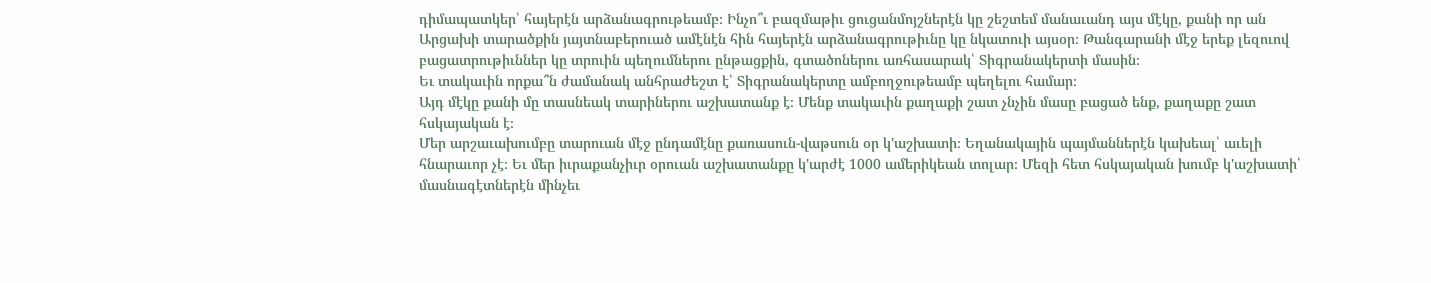դիմապատկեր՝ հայերէն արձանագրութեամբ։ Ինչո՞ւ բազմաթիւ ցուցանմոյշներէն կը շեշտեմ մանաւանդ այս մէկը, քանի որ ան Արցախի տարածքին յայտնաբերուած ամէնէն հին հայերէն արձանագրութիւնը կը նկատուի այսօր։ Թանգարանի մէջ երեք լեզուով բացատրութիւններ կը տրուին պեղումներու ընթացքին, գտածոներու առհասարակ՝ Տիգրանակերտի մասին։
Եւ տակաւին որքա՞ն ժամանակ անհրաժեշտ է՝ Տիգրանակերտը ամբողջութեամբ պեղելու համար։
Այդ մէկը քանի մը տասնեակ տարիներու աշխատանք է։ Մենք տակաւին քաղաքի շատ չնչին մասը բացած ենք, քաղաքը շատ հսկայական է։
Մեր արշաւախումբը տարուան մէջ ընդամէնը քառասուն-վաթսուն օր կ'աշխատի։ Եղանակային պայմաններէն կախեալ՝ աւելի հնարաւոր չէ։ Եւ մեր իւրաքանչիւր օրուան աշխատանքը կ'արժէ 1000 ամերիկեան տոլար։ Մեզի հետ հսկայական խումբ կ'աշխատի՝ մասնագէտներէն մինչեւ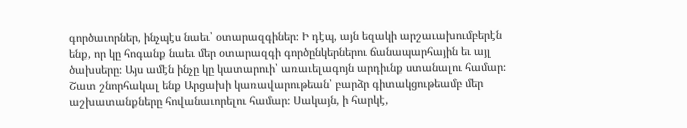գործաւորներ, ինչպէս նաեւ՝ օտարազգիներ։ Ի դէպ, այն եզակի արշաւախումբերէն ենք, որ կը հոգանք նաեւ մեր օտարազգի գործընկերներու ճանապարհային եւ այլ ծախսերը։ Այս ամէն ինչը կը կատարուի՝ առաւելագոյն արդիւնք ստանալու համար։ Շատ շնորհակալ ենք Արցախի կառավարութեան՝ բարձր գիտակցութեամբ մեր աշխատանքները հովանաւորելու համար։ Սակայն, ի հարկէ,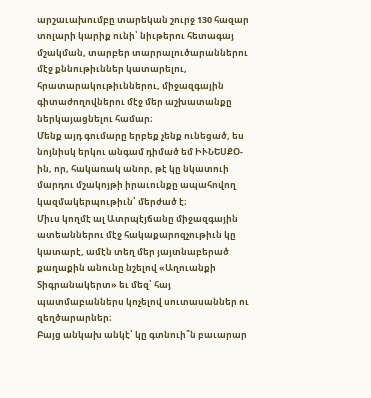արշաւախումբը տարեկան շուրջ 130 հազար տոլարի կարիք ունի՝ նիւթերու հետագայ մշակման, տարբեր տարրալուծարաններու մէջ քննութիւններ կատարելու, հրատարակութիւններու, միջազգային գիտաժողովներու մէջ մեր աշխատանքը ներկայացնելու համար։
Մենք այդ գումարը երբեք չենք ունեցած, ես նոյնիսկ երկու անգամ դիմած եմ ԻՒՆԵՍՔՕ-ին, որ, հակառակ անոր, թէ կը նկատուի մարդու մշակոյթի իրաւունքը ապահովող կազմակերպութիւն՝ մերժած է։
Միւս կողմէ ալ Ատրպէյճանը միջազգային ատեաններու մէջ հակաքարոզչութիւն կը կատարէ, ամէն տեղ մեր յայտնաբերած քաղաքին անունը նշելով «Աղուանքի Տիգրանակերտ» եւ մեզ՝ հայ պատմաբաններս կոչելով սուտասաններ ու զեղծարարներ։
Բայց անկախ անկէ՝ կը գտնուի՞ն բաւարար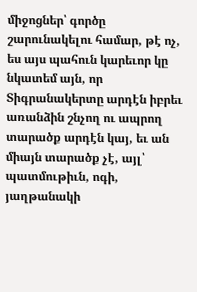միջոցներ՝ գործը շարունակելու համար, թէ ոչ, ես այս պահուն կարեւոր կը նկատեմ այն, որ Տիգրանակերտը արդէն իբրեւ առանձին շնչող ու ապրող տարածք արդէն կայ, եւ ան միայն տարածք չէ, այլ՝ պատմութիւն, ոգի, յաղթանակի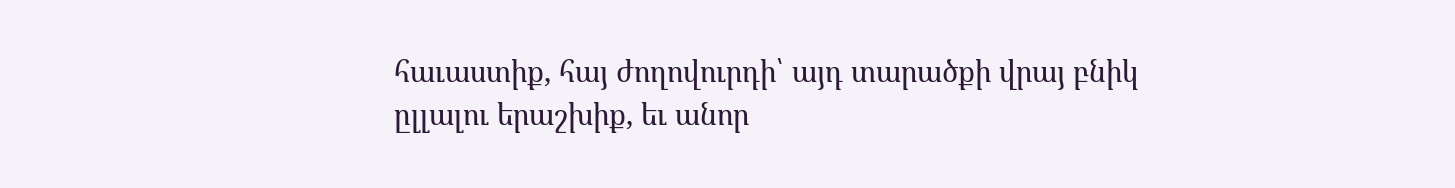հաւաստիք, հայ ժողովուրդի՝ այդ տարածքի վրայ բնիկ ըլլալու երաշխիք, եւ անոր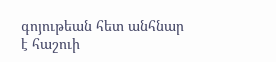գոյութեան հետ անհնար է հաշուի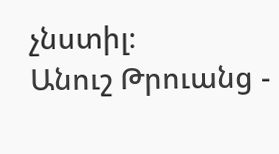չնստիլ։
Անուշ Թրուանց -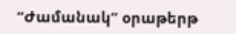“Ժամանակ” օրաթերթ